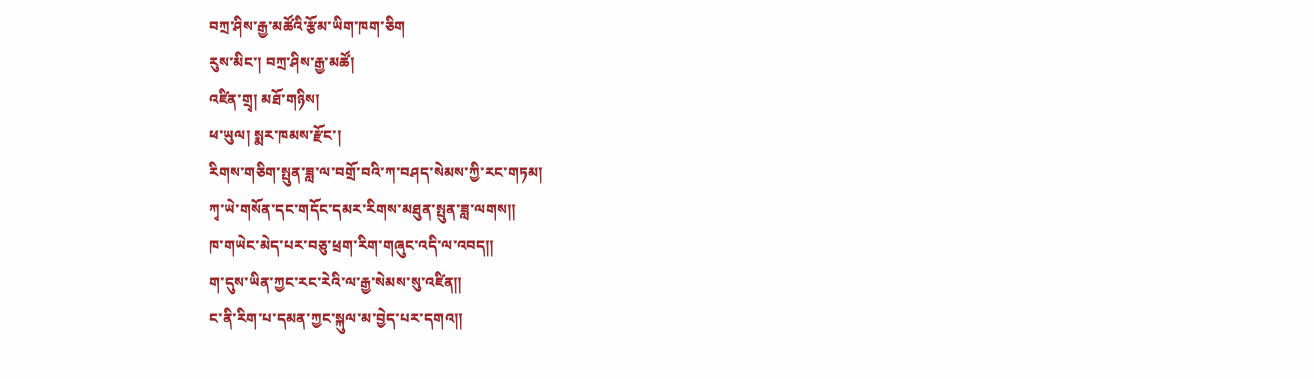བཀྲ་ཤིས་རྒྱ་མཚོའི་རྩོམ་ཡིག་ཁག་ཅིག
རུས་མིང་། བཀྲ་ཤིས་རྒྱ་མཚོ།
འཛིན་གྲྭ། མཐོ་གཉིས།
ཕ་ཡུལ། སྨར་ཁམས་རྫོང་།
རིགས་གཅིག་སྤུན་ཟླ་ལ་བགྲོ་བའི་ཀ་བཤད་སེམས་ཀྱི་རང་གཏམ།
ཀྭ་ཡེ་གསོན་དང་གདོང་དམར་རིགས་མཐུན་སྤུན་ཟླ་ལགས༎
ཁ་གཡེང་མེད་པར་བཅུ་ཕྲག་རིག་གཞུང་འདི་ལ་འབད༎
ག་དུས་ཡིན་ཀྱང་རང་རེའི་ལ་རྒྱ་སེམས་སུ་འཛིན༎
ང་ནི་རིག་པ་དམན་ཀྱང་སྐུལ་མ་བྱེད་པར་དགའ༎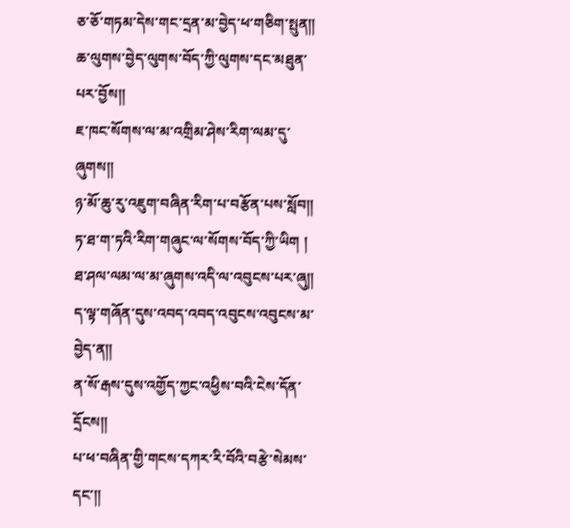ཅ་ཅོ་གཏམ་དེས་གང་དྲན་མ་བྱེད་ཕ་གཅིག་སྤུན༎
ཆ་ལུགས་བྱེད་ལུགས་བོད་ཀྱི་ལུགས་དང་མཐུན་པར་བྱོས༎
ཇ་ཁང་སོགས་ལ་མ་འགྲིམ་ཤེས་རིག་ལམ་དུ་ཞུགས༎
ཉ་མོ་ཆུ་རུ་འཇུག་བཞིན་རིག་པ་བརྩོན་པས་སློབ༎
ཏ་ཐ་ག་ཏའི་རིག་གཞུང་ལ་སོགས་བོད་ཀྱི་ཡིག །
ཐ་ཤལ་ལམ་ལ་མ་ཞུགས་འདི་ལ་འབུངས་པར་ཞུ༎
ད་ལྟ་གཞོན་དུས་འབད་འབད་འབུངས་འབུངས་མ་བྱེད་ན༎
ན་སོ་རྒས་དུས་འགྱོད་ཀྱང་འཕྱིས་བའི་ངེས་དོན་དྲོངས༎
པ་ཕ་བཞིན་གྱི་གངས་དཀར་རི་བོའི་བརྩེ་སེམས་དང་༎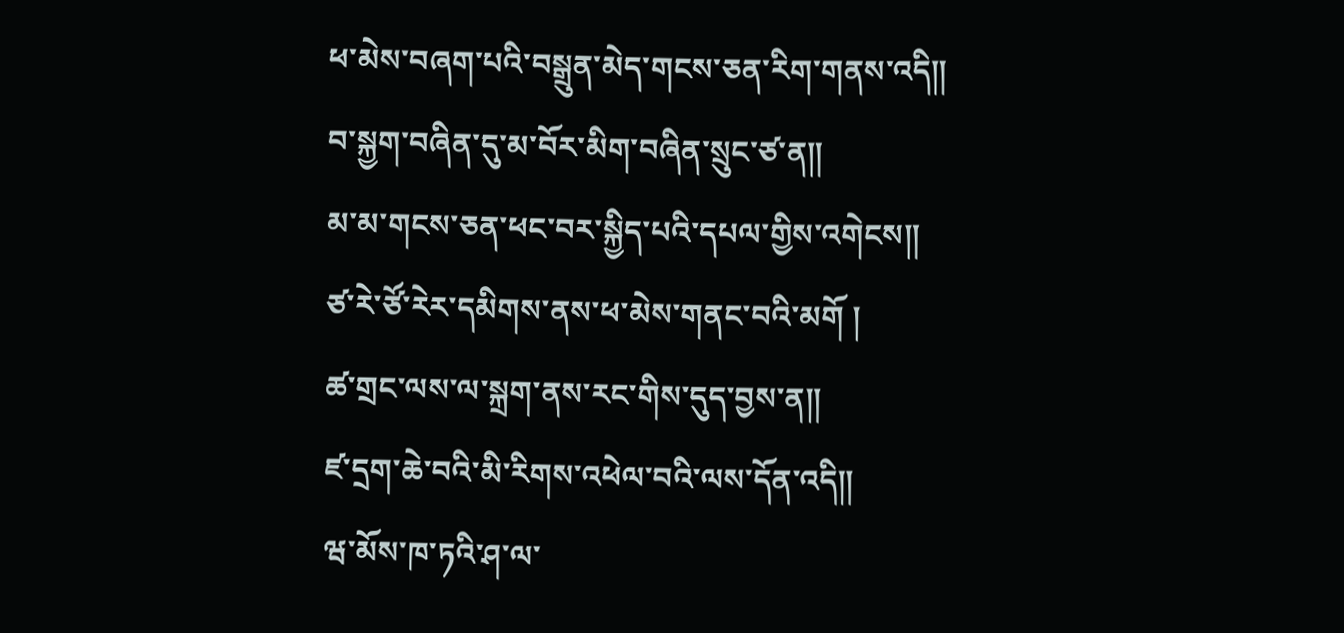ཕ་མེས་བཞག་པའི་བསྒྲུན་མེད་གངས་ཅན་རིག་གནས་འདི༎
བ་སྐྱག་བཞིན་དུ་མ་བོར་མིག་བཞིན་སྲུང་ཙ་ན༎
མ་མ་གངས་ཅན་ཕང་བར་སྐྱིད་པའི་དཔལ་གྱིས་འགེངས༎
ཙ་རེ་ཙོ་རེར་དམིགས་ནས་ཕ་མེས་གནང་བའི་མགོ །
ཚ་གྲང་ལས་ལ་སྐྲག་ནས་རང་གིས་དུད་བྱས་ན༎
ཛ་དྲག་ཆེ་བའི་མི་རིགས་འཕེལ་བའི་ལས་དོན་འདི༎
ཝ་མོས་ཁ་ཏའི་ཤ་ལ་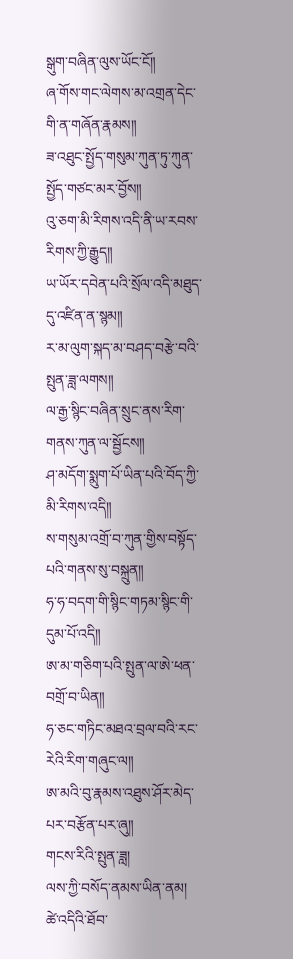སྒུག་བཞིན་ལུས་ཡོང་ངོ༎
ཞ་གོས་གང་ལེགས་མ་འགྲན་དེང་གི་ན་གཞོན་རྣམས༎
ཟ་འཐུང་སྤྱོད་གསུམ་ཀུན་ཏུ་ཀུན་སྤྱོད་གཙང་མར་བྱོས༎
འུ་ཅག་མི་རིགས་འདི་ནི་ཡ་རབས་རིགས་ཀྱི་རྒྱུད༎
ཡ་ཡོར་དབེན་པའི་སྲོལ་འདི་མཐུད་དུ་འཛིན་ན་སྙམ༎
ར་མ་ལུག་སྐད་མ་བཤད་བརྩེ་བའི་སྤུན་ཟླ་ལགས༎
ལ་རྒྱ་སྙིང་བཞིན་སྲུང་ནས་རིག་གནས་ཀུན་ལ་སྦྱོངས༎
ཤ་མདོག་སྨུག་པོ་ཡིན་པའི་བོད་ཀྱི་མི་རིགས་འདི༎
ས་གསུམ་འགྲོ་བ་ཀུན་གྱིས་བསྟོད་པའི་གནས་སུ་བསྐྲུན༎
ཧ་ཧ་བདག་གི་སྙིང་གཏམ་སྙིང་གི་དུམ་པོ་འདི༎
ཨ་མ་གཅིག་པའི་སྤུན་ལ་ཨེ་ཕན་བགྲོ་བ་ཡིན༎
ཧ་ཅང་གཏིང་མཐའ་བྲལ་བའི་རང་རེའི་རིག་གཞུང་ལ༎
ཨ་མའི་བུ་རྣམས་འཐུས་ཤོར་མེད་པར་བརྩོན་པར་ཞུ༎
གངས་རིའི་སྤུན་ཟླ།
ལས་ཀྱི་བསོད་ནམས་ཡིན་ནམ།
ཚེ་འདིའི་ཐོབ་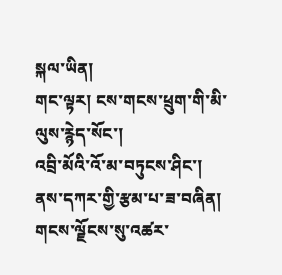སྐལ་ཡིན།
གང་ལྟར། ངས་གངས་ཕྲུག་གི་མི་ལུས་རྙེད་སོང་།
འབྲི་མོའི་འོ་མ་བཏུངས་ཤིང་།
ནས་དཀར་གྱི་རྩམ་པ་ཟ་བཞིན།
གངས་ལྗོངས་སུ་འཚར་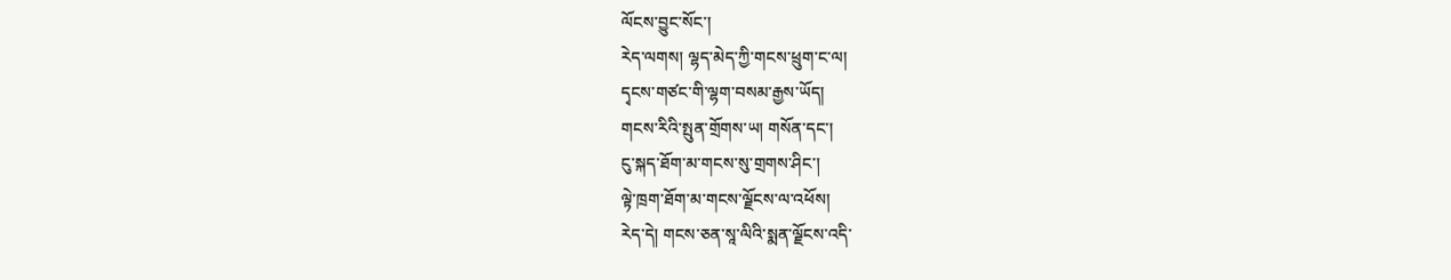ལོངས་བྱུང་སོང་།
རེད་ལགས། ལྷད་མེད་ཀྱི་གངས་ཕྲུག་ང་ལ།
དྭངས་གཙང་གི་ལྷག་བསམ་རྒྱས་ཡོད།
གངས་རིའི་སྤུན་གྲོགས་ཡ། གསོན་དང་།
ངུ་སྐད་ཐོག་མ་གངས་སུ་གྲགས་ཤིང་།
ལྟེ་ཁྲག་ཐོག་མ་གངས་ལྗོངས་ལ་འཕོས།
རེད་དེ། གངས་ཅན་སཱ་ལིའི་སྨན་ལྗོངས་འདི་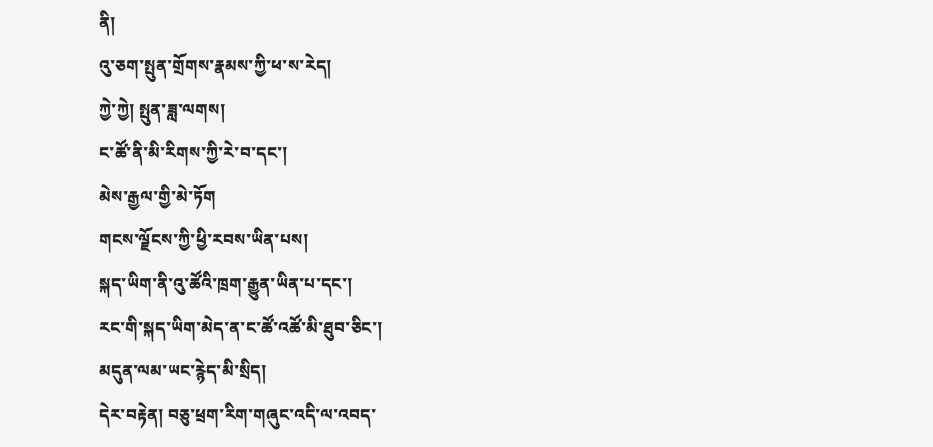ནི།
འུ་ཅག་སྤུན་གྲོགས་རྣམས་ཀྱི་ཕ་ས་རེད།
ཀྱེ་ཀྱེ། སྤུན་ཟླ་ལགས།
ང་ཚོ་ནི་མི་རིགས་ཀྱི་རེ་བ་དང་།
མེས་རྒྱལ་གྱི་མེ་ཏོག
གངས་ལྗོངས་ཀྱི་ཕྱི་རབས་ཡིན་པས།
སྐད་ཡིག་ནི་འུ་ཚོའི་ཁྲག་རྒྱུན་ཡིན་པ་དང་།
རང་གི་སྐད་ཡིག་མེད་ན་ང་ཚོ་འཚོ་མི་ཐུབ་ཅིང་།
མདུན་ལམ་ཡང་རྙེད་མི་སྲིད།
དེར་བརྟེན། བཅུ་ཕྲག་རིག་གཞུང་འདི་ལ་འབད་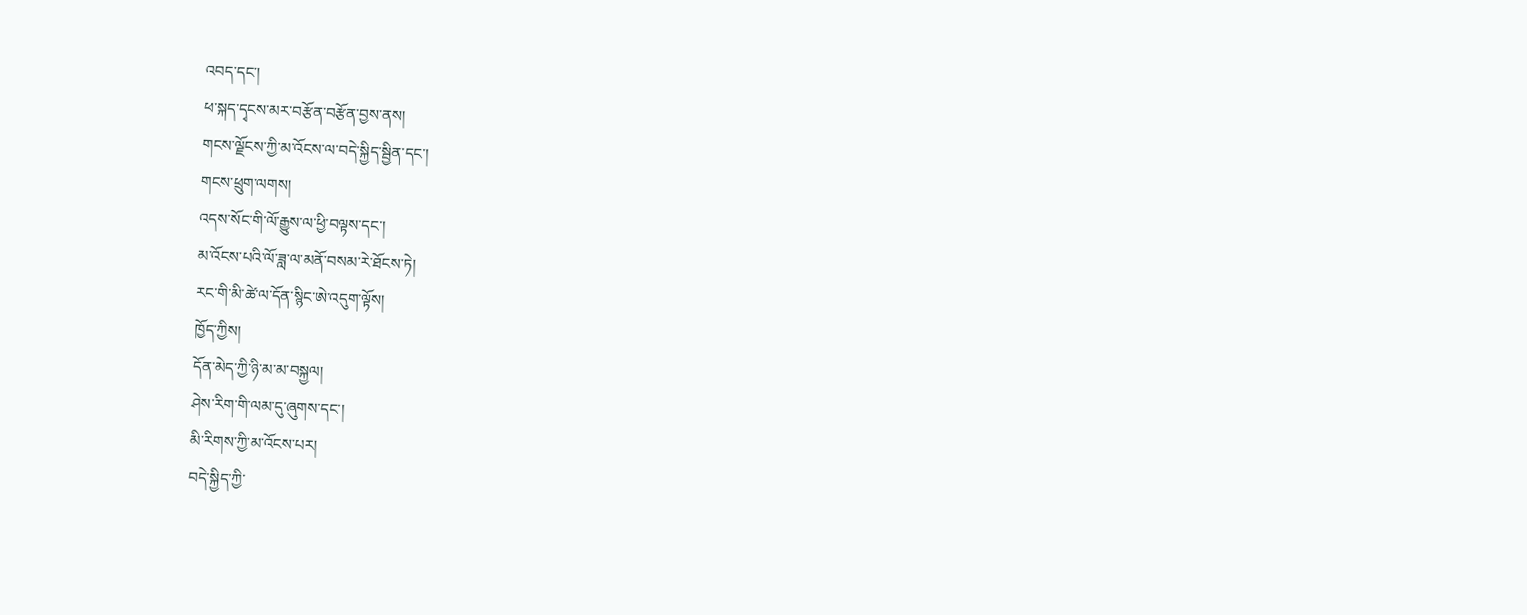འབད་དང་།
ཕ་སྐད་དྭངས་མར་བརྩོན་བརྩོན་བྱས་ནས།
གངས་ལྗོངས་ཀྱི་མ་འོངས་ལ་བདེ་སྐྱིད་སྦྱིན་དང་།
གངས་ཕྲུག་ལགས།
འདས་སོང་གི་ལོ་རྒྱུས་ལ་ཕྱི་བལྟས་དང་།
མ་འོངས་པའི་ལོ་ཟླ་ལ་མནོ་བསམ་རེ་ཐོངས་ཏེ།
རང་གི་མི་ཚེ་ལ་དོན་སྙིང་ཨེ་འདུག་ལྟོས།
ཁྱོད་ཀྱིས།
དོན་མེད་ཀྱི་ཉི་མ་མ་བསྐྱལ།
ཤེས་རིག་གི་ལམ་དུ་ཞུགས་དང་།
མི་རིགས་ཀྱི་མ་འོངས་པར།
བདེ་སྐྱིད་ཀྱི་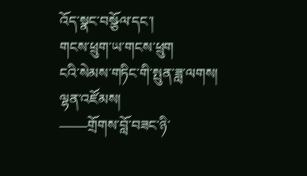འོད་སྣང་བསྩོལ་དང་།
གངས་ཕྲུག་ཡ་གངས་ཕྲུག
ངའི་སེམས་གཏིང་གི་སྤུན་ཟླ་ལགས།
ལྷན་འཛོམས།
——གྲོགས་བློ་བཟང་ཉི་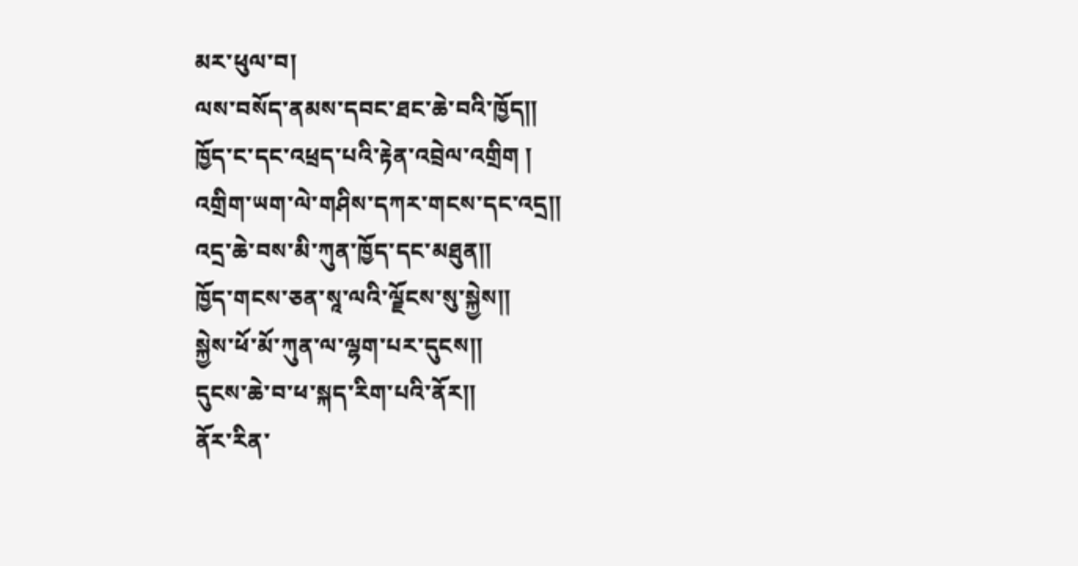མར་ཕུལ་བ།
ལས་བསོད་ནམས་དབང་ཐང་ཆེ་བའི་ཁྱོད༎
ཁྱོད་ང་དང་འཕྲད་པའི་རྟེན་འབྲེལ་འགྲིག །
འགྲིག་ཡག་ལེ་གཤིས་དཀར་གངས་དང་འདྲ༎
འདྲ་ཆེ་བས་མི་ཀུན་ཁྱོད་དང་མཐུན༎
ཁྱོད་གངས་ཅན་སཱ་ལའི་ལྗོངས་སུ་སྐྱེས༎
སྐྱེས་ཕོ་མོ་ཀུན་ལ་ལྷག་པར་དུངས༎
དུངས་ཆེ་བ་ཕ་སྐད་རིག་པའི་ནོར༎
ནོར་རིན་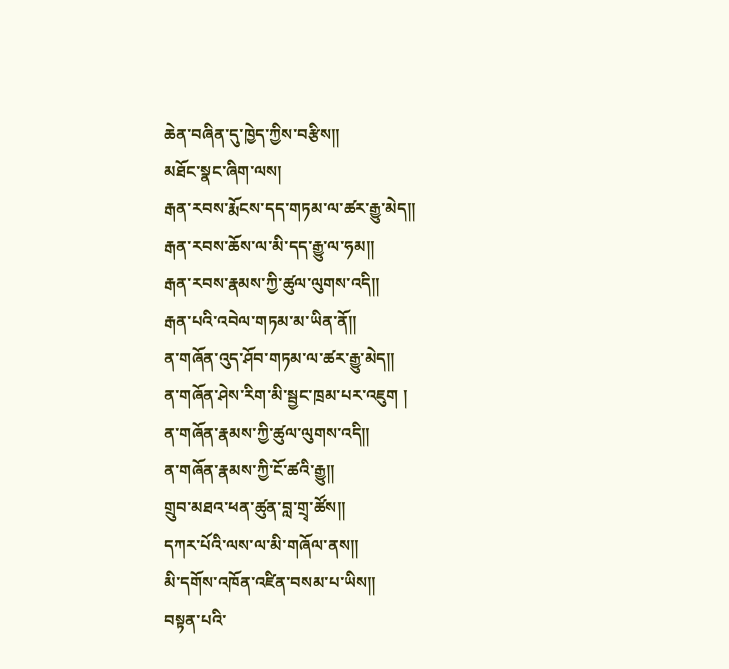ཆེན་བཞིན་དུ་ཁྱེད་ཀྱིས་བརྩིས༎
མཐོང་སྣང་ཞིག་ལས།
རྒན་རབས་རྨོངས་དད་གཏམ་ལ་ཚར་རྒྱུ་མེད༎
རྒན་རབས་ཆོས་ལ་མི་དད་རྒྱུ་ལ་ཧམ༎
རྒན་རབས་རྣམས་ཀྱི་ཚུལ་ལུགས་འདི༎
རྒན་པའི་འབེལ་གཏམ་མ་ཡིན་ནོ༎
ན་གཞོན་འུད་ཤོབ་གཏམ་ལ་ཚར་རྒྱུ་མེད༎
ན་གཞོན་ཤེས་རིག་མི་སྦྱང་ཁྲམ་པར་འཇུག །
ན་གཞོན་རྣམས་ཀྱི་ཚུལ་ལུགས་འདི༎
ན་གཞོན་རྣམས་ཀྱི་ངོ་ཚའི་རྒྱུ༎
གྲུབ་མཐའ་ཕན་ཚུན་བླ་གྲྭ་ཚོས༎
དཀར་པོའི་ལས་ལ་མི་གཞོལ་ནས༎
མི་དགོས་འཁོན་འཛིན་བསམ་པ་ཡིས༎
བསྟན་པའི་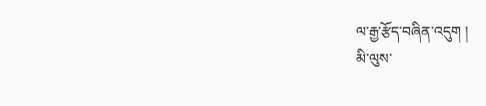ལ་རྒྱ་རྩོད་བཞིན་འདུག །
མི་ལུས་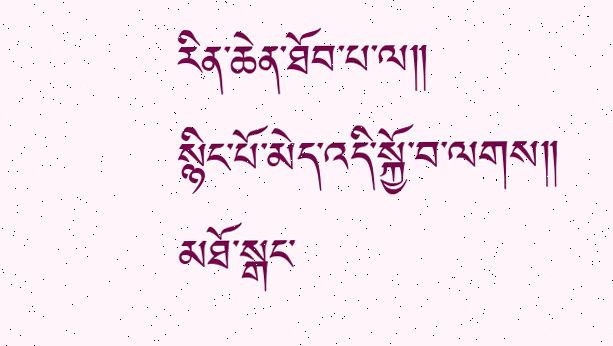རིན་ཆེན་ཐོབ་པ་ལ༎
སྙིང་པོ་མེད་འདི་སྐྱོ་བ་ལགས༎
མཐོ་སྒང་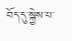བོད་དུ་སྐྱེས་པ་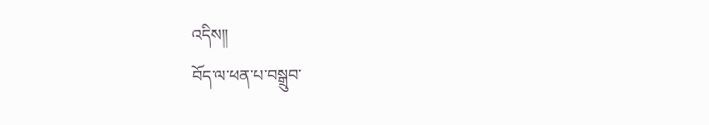འདིས༎
བོད་ལ་ཕན་པ་བསྒྲུབ་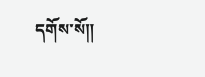དགོས་སོ༎